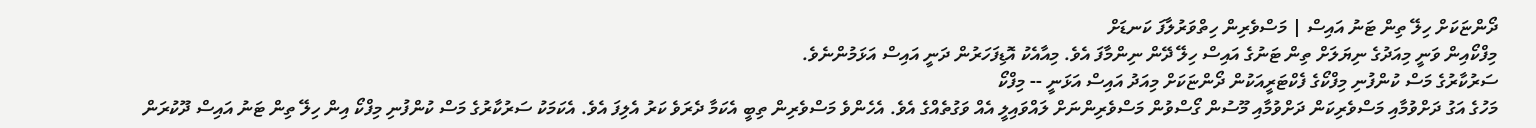ދޯންޏަކަށް ހިލޭ ތިން ޓަނު އައިސް | މަސްވެރިން ހިތްވަރުލާފަ ކަނޑަށް
މިފްކޯއިން ވަނީ މިއަދުގެ ނިޔަލަށް ތިން ޓަނުގެ އައިސް ހިލޭ ދޭން ނިންމާފަ އެވެ. މިއާއެކު އޮޑިފަހަރުން ދަނީ އައިސް އަޅަމުންނެވެ.
ސަރުކާރުގެ މަސް ކުންފުނި މިފްކޯގެ ފެކްޓަރީއަކުން ދޯންޏަކަށް މިއަދު އައިސް އަޅަނީ -- މިފްކޯ
މަހުގެ އަގު ދަށްވުމާއި މަސްވެރިކަން ދަށްވުމާއި މޫސުން ގޯސްވުން މަސްވެރިންނަށް ލައްވައިލީ އެއް ވަގުތެއްގެ އެވެ. އެހެންވެ މަސްވެރިން ތިބީ އެކަމާ ދެރަވެ ކަރު އެލިފަ އެވެ. އެކަމަކު ސަރުކާރުގެ މަސް ކުންފުނި މިފްކޯ އިން ހިލޭ ތިން ޓަނު އައިސް ދޫކުރަން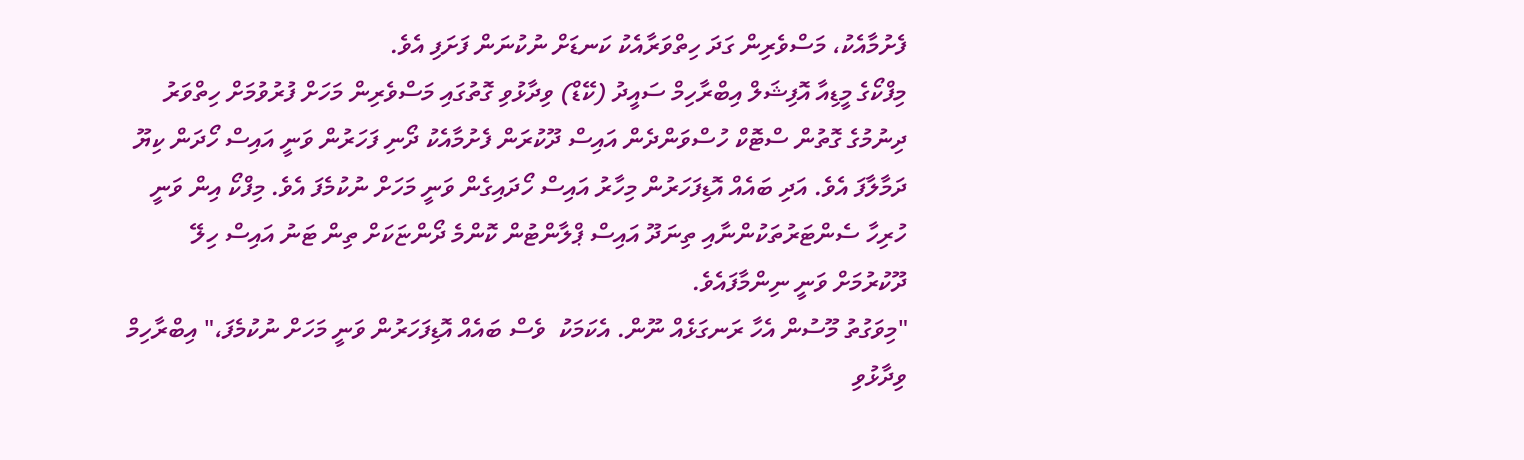ފެށުމާއެކު، މަސްވެރިން ގަދަ ހިތްވަރާއެކު ކަނޑަށް ނުކުނަން ފަށަފި އެވެ.
މިފްކޯގެ މީޑިއާ އޮފިޝަލް އިބްރާހިމް ސައީދު (ކޭޑް) ވިދާޅުވި ގޮތުގައި މަސްވެރިން މަހަށް ފުރުވުމަށް ހިތްވަރު ދިނުމުގެ ގޮތުން ސްޓޮކް ހުސްވަންދެން އައިސް ދޫކުރަން ފެށުމާއެކު ދޯނި ފަހަރުން ވަނީ އައިސް ހޯދަން ކިޔޫ ދަމާލާފަ އެވެ. އަދި ބައެއް އޮޑިފަހަރުން މިހާރު އައިސް ހޯދައިގެން ވަނީ މަހަށް ނުކުމެފަ އެވެ. މިފްކޯ އިން ވަނީ ހުރިހާ ސެންޓަރުތަކުންނާއި ތިނަދޫ އައިސް ޕްލާންޓުން ކޮންމެ ދޯންޏަކަށް ތިން ޓަނު އައިސް ހިލޭ ދޫކުރުމަށް ވަނީ ނިންމާފައެވެ.
"މިވަގުތު މޫސުން އެހާ ރަނގަޅެއް ނޫން. އެކަމަކު  ވެސް ބައެއް އޮޑިފަހަރުން ވަނީ މަހަށް ނުކުމެފަ،" އިބްރާހިމް ވިދާޅުވި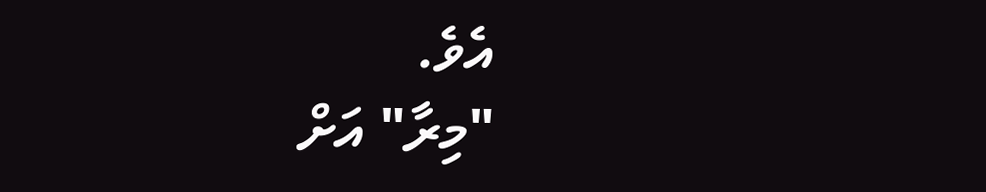އެވެ.
"މިރާ" އަށް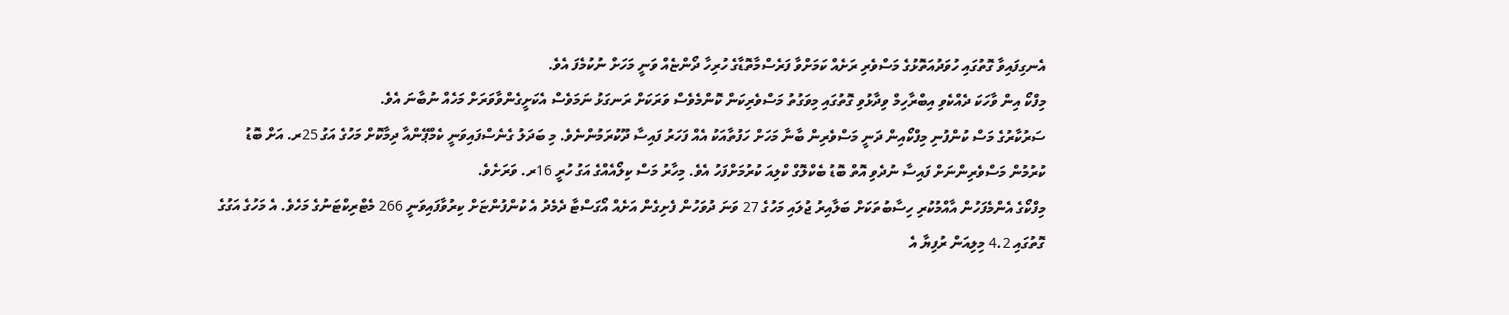އެނގިފައިވާ ގޮތުގައި ހުވަދުއަތޮޅުގެ މަސްވެރި ރަށެއް ކަމަށްވާ ފަރެސްމާތޮޑާގެ ހުރިހާ ދޯންޏެއް ވަނީ މަހަށް ނުކުމެފަ އެވެ.
މިފްކޯ އިން ވާހަކަ ދެއްކެވި އިބްރާހިމް ވިދާޅުވި ގޮތުގައި މިވަގުތު މަސްވެރިކަން ކޮންމެވެސް ވަރަކަށް ރަނގަޅު ނަމަވެސް އެކަށީގެންވާވަރަށް މަހެއް ނުބާނަ އެވެ.
ސަރުކާރުގެ މަސް ކުންފުނި މިފްކޯއިން ދަނީ މަސްވެރިން ބާނާ މަހަށް ހަފުތާއަކު އެއް ފަހަރު ފައިސާ ދޫކުރަމުންނެވެ. މި ބަދަލު ގެނެސްފައިވަނީ ކެމްޕޭންއާ ދިމާކޮށް މަހުގެ އަގު 25ރ. އަށް ބޮޑު ކުރުމުން މަސްވެރިންނަށް ފައިސާ ނުދެވި އޮތް ބޮޑު ބެކްލޮގް ކްލިއަ ކުރުމަށްފަހު އެވެ. މިހާރު މަސް ކިލޯއެއްގެ އަގު ހުރީ 16ރ. ވަރަށެވެ.
މިފްކޯގެ އެންމެފަހުން އާއްމުކުރި ހިސާބުތަކަށް ބަލާއިރު ޖުލައި މަހުގެ 27 ވަނަ ދުވަހުން ފެށިގެން އަށެއް އޯގަސްޓާ ދެމެދު އެ ކުންފުންޏަށް ކިރުވާފައިވަނީ 266 މެޓްރިކްޓަނުގެ މަހެވެ. އެ މަހުގެ އަގުގެ ގޮތުގައި 4.2 މިލިއަން ރުފިޔާ އެ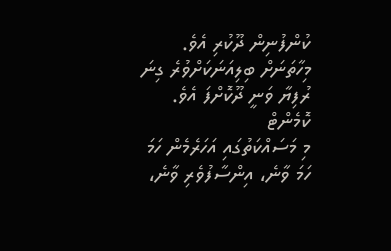ކުންފުނިން ދޫކުރި އެވެ. މިހާތަނަށް ބިލިއަނަކަށްވުރެ ގިނަ ރުފިޔާ ވަނީ ދޫކޮށްފަ އެވެ.
ކޮމެންޓް
މި މަސައްކަތުގައި އަހަރެމެން ހަމަ ހަމަ ވާނެ، އިންސާފުވެރި ވާނެ،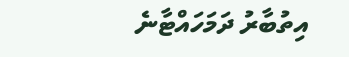އިތުބާރު ދަމަހައްޓާނެ